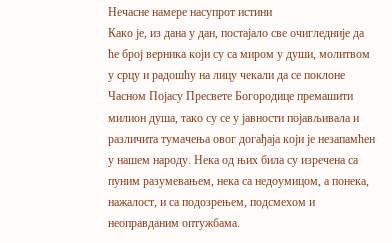Нечасне намере насупрот истини
Како је, из дана у дан, постајало све очигледније да ће број верника који су са миром у души, молитвом у срцу и радошћу на лицу чекали да се поклоне Часном Појасу Пресвете Богородице премашити милион душа, тако су се у јавности појављивала и различита тумачења овог догађаја који је незапамћен у нашем народу. Нека од њих била су изречена са пуним разумевањем, нека са недоумицом, а понека, нажалост, и са подозрењем, подсмехом и неоправданим оптужбама.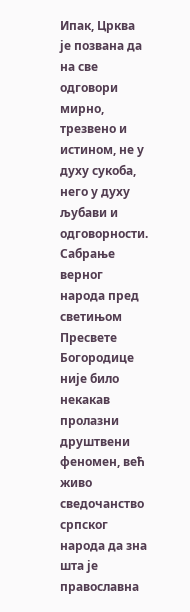Ипак, Црква је позвана да на све одговори мирно, трезвено и истином, не у духу сукоба, него у духу љубави и одговорности. Сабрање верног народа пред светињом Пресвете Богородице није било некакав пролазни друштвени феномен, већ живо сведочанство српског народа да зна шта је православна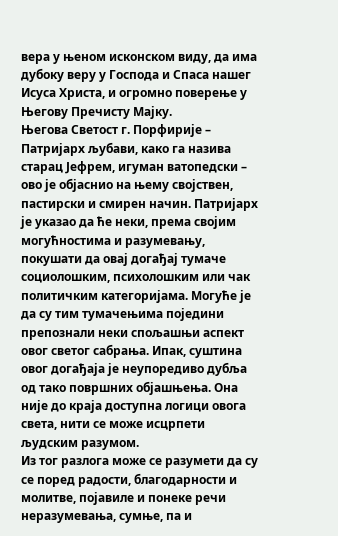вера у њеном исконском виду, да има дубоку веру у Господа и Спаса нашег Исуса Христа, и огромно поверење у Његову Пречисту Мајку.
Његова Светост г. Порфирије – Патријарх љубави, како га назива старац Јефрем, игуман ватопедски – ово је објаснио на њему својствен, пастирски и смирен начин. Патријарх је указао да ће неки, према својим могућностима и разумевању, покушати да овај догађај тумаче социолошким, психолошким или чак политичким категоријама. Могуће је да су тим тумачењима поједини препознали неки спољашњи аспект овог светог сабрања. Ипак, суштина овог догађаја је неупоредиво дубља од тако површних објашњења. Она није до краја доступна логици овога света, нити се може исцрпети људским разумом.
Из тог разлога може се разумети да су се поред радости, благодарности и молитве, појавиле и понеке речи неразумевања, сумње, па и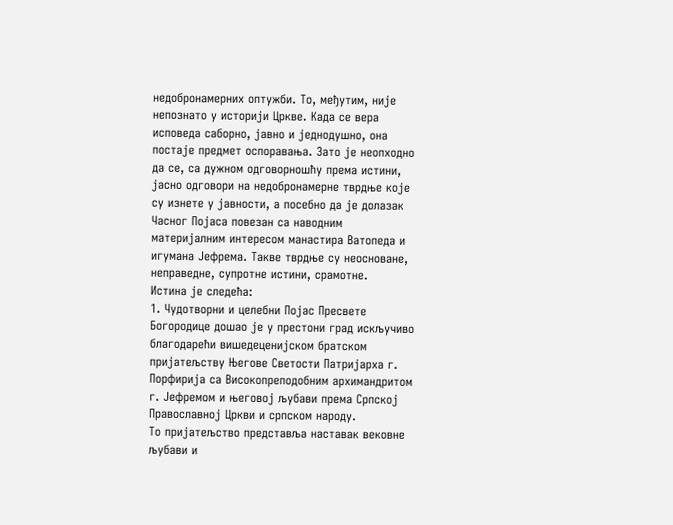недобронамерних оптужби. То, међутим, није непознато у историји Цркве. Када се вера исповеда саборно, јавно и једнодушно, она постаје предмет оспоравања. Зато је неопходно да се, са дужном одговорношћу према истини, јасно одговори на недобронамерне тврдње које су изнете у јавности, а посебно да је долазак Часног Појаса повезан са наводним материјалним интересом манастира Ватопеда и игумана Јефрема. Такве тврдње су неосноване, неправедне, супротне истини, срамотне.
Истина је следећа:
1. Чудотворни и целебни Појас Пресвете Богородице дошао је у престони град искључиво благодарећи вишедеценијском братском пријатељству Његове Светости Патријарха г. Порфирија са Високопреподобним архимандритом г. Јефремом и његовој љубави према Српској Православној Цркви и српском народу.
То пријатељство представља наставак вековне љубави и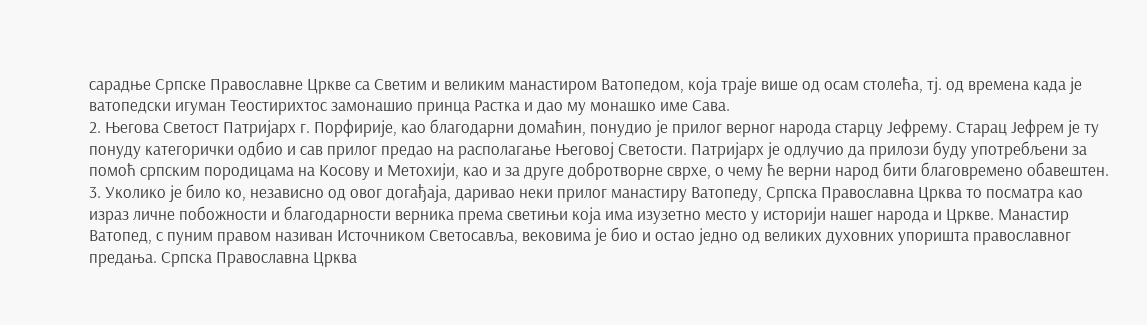сарадње Српске Православне Цркве са Светим и великим манастиром Ватопедом, која траје више од осам столећа, тј. од времена када је ватопедски игуман Теостирихтос замонашио принца Растка и дао му монашко име Сава.
2. Његова Светост Патријарх г. Порфирије, као благодарни домаћин, понудио је прилог верног народа старцу Јефрему. Старац Јефрем је ту понуду категорички одбио и сав прилог предао на располагање Његовој Светости. Патријарх је одлучио да прилози буду употребљени за помоћ српским породицама на Косову и Метохији, као и за друге добротворне сврхе, о чему ће верни народ бити благовремено обавештен.
3. Уколико је било ко, независно од овог догађаја, даривао неки прилог манастиру Ватопеду, Српска Православна Црква то посматра као израз личне побожности и благодарности верника према светињи која има изузетно место у историји нашег народа и Цркве. Манастир Ватопед, с пуним правом називан Источником Светосавља, вековима је био и остао једно од великих духовних упоришта православног предања. Српска Православна Црква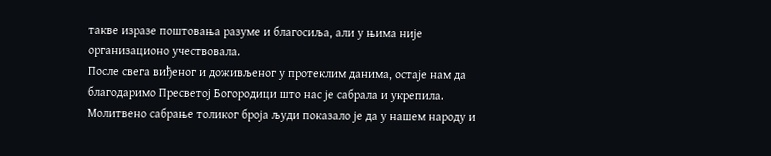такве изразе поштовања разуме и благосиља, али у њима није организационо учествовала.
После свега виђеног и доживљеног у протеклим данима, остаје нам да благодаримо Пресветој Богородици што нас је сабрала и укрепила. Молитвено сабрање толиког броја људи показало је да у нашем народу и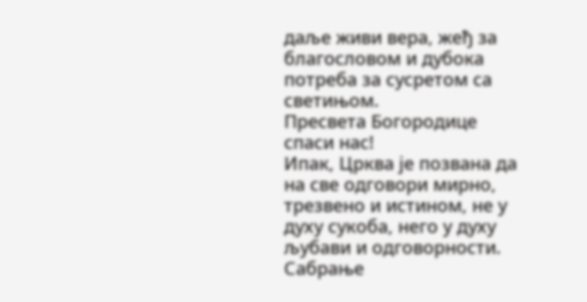даље живи вера, жеђ за благословом и дубока потреба за сусретом са светињом.
Пресвета Богородице спаси нас!
Ипак, Црква је позвана да на све одговори мирно, трезвено и истином, не у духу сукоба, него у духу љубави и одговорности. Сабрање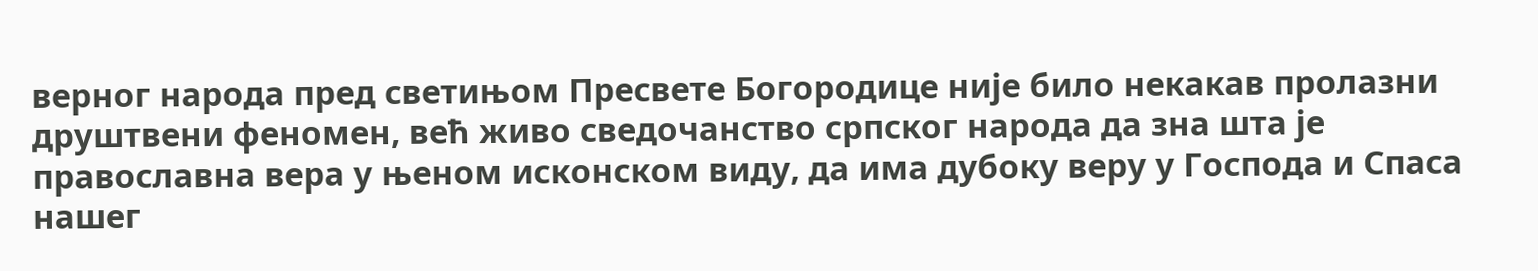верног народа пред светињом Пресвете Богородице није било некакав пролазни друштвени феномен, већ живо сведочанство српског народа да зна шта је православна вера у њеном исконском виду, да има дубоку веру у Господа и Спаса нашег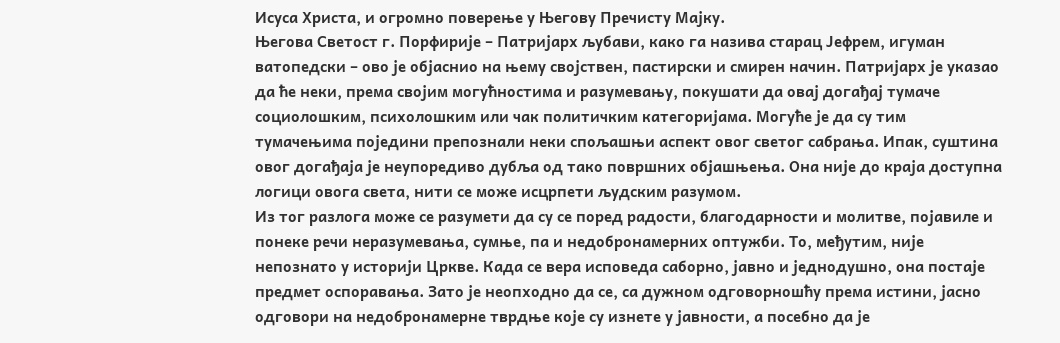Исуса Христа, и огромно поверење у Његову Пречисту Мајку.
Његова Светост г. Порфирије – Патријарх љубави, како га назива старац Јефрем, игуман ватопедски – ово је објаснио на њему својствен, пастирски и смирен начин. Патријарх је указао да ће неки, према својим могућностима и разумевању, покушати да овај догађај тумаче социолошким, психолошким или чак политичким категоријама. Могуће је да су тим тумачењима поједини препознали неки спољашњи аспект овог светог сабрања. Ипак, суштина овог догађаја је неупоредиво дубља од тако површних објашњења. Она није до краја доступна логици овога света, нити се може исцрпети људским разумом.
Из тог разлога може се разумети да су се поред радости, благодарности и молитве, појавиле и понеке речи неразумевања, сумње, па и недобронамерних оптужби. То, међутим, није непознато у историји Цркве. Када се вера исповеда саборно, јавно и једнодушно, она постаје предмет оспоравања. Зато је неопходно да се, са дужном одговорношћу према истини, јасно одговори на недобронамерне тврдње које су изнете у јавности, а посебно да је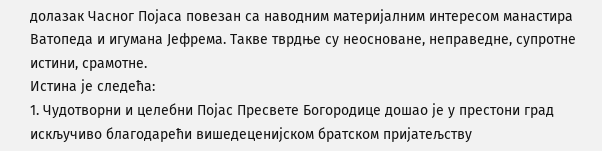долазак Часног Појаса повезан са наводним материјалним интересом манастира Ватопеда и игумана Јефрема. Такве тврдње су неосноване, неправедне, супротне истини, срамотне.
Истина је следећа:
1. Чудотворни и целебни Појас Пресвете Богородице дошао је у престони град искључиво благодарећи вишедеценијском братском пријатељству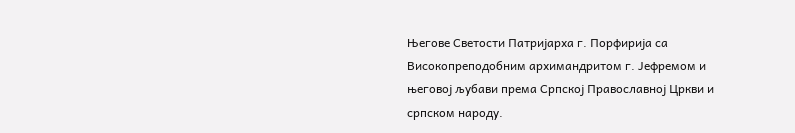Његове Светости Патријарха г. Порфирија са Високопреподобним архимандритом г. Јефремом и његовој љубави према Српској Православној Цркви и српском народу.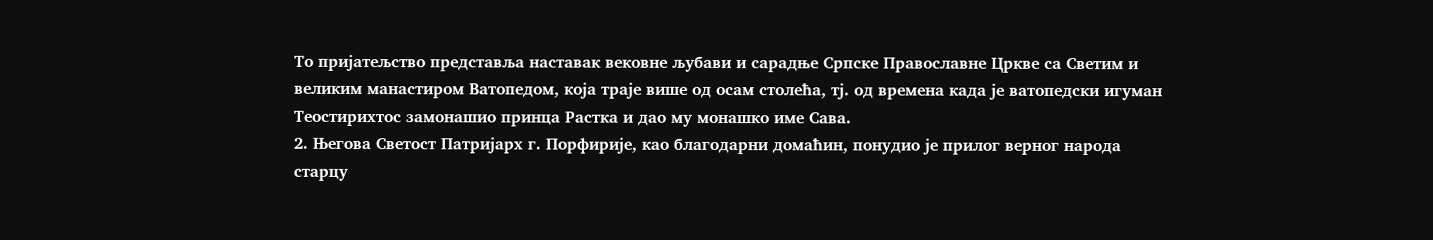То пријатељство представља наставак вековне љубави и сарадње Српске Православне Цркве са Светим и великим манастиром Ватопедом, која траје више од осам столећа, тј. од времена када је ватопедски игуман Теостирихтос замонашио принца Растка и дао му монашко име Сава.
2. Његова Светост Патријарх г. Порфирије, као благодарни домаћин, понудио је прилог верног народа старцу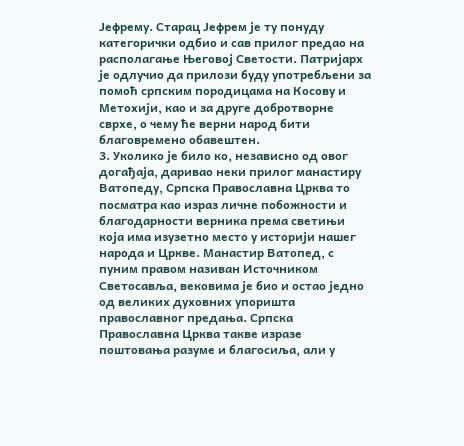Јефрему. Старац Јефрем је ту понуду категорички одбио и сав прилог предао на располагање Његовој Светости. Патријарх је одлучио да прилози буду употребљени за помоћ српским породицама на Косову и Метохији, као и за друге добротворне сврхе, о чему ће верни народ бити благовремено обавештен.
3. Уколико је било ко, независно од овог догађаја, даривао неки прилог манастиру Ватопеду, Српска Православна Црква то посматра као израз личне побожности и благодарности верника према светињи која има изузетно место у историји нашег народа и Цркве. Манастир Ватопед, с пуним правом називан Источником Светосавља, вековима је био и остао једно од великих духовних упоришта православног предања. Српска Православна Црква такве изразе поштовања разуме и благосиља, али у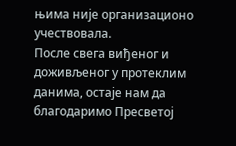њима није организационо учествовала.
После свега виђеног и доживљеног у протеклим данима, остаје нам да благодаримо Пресветој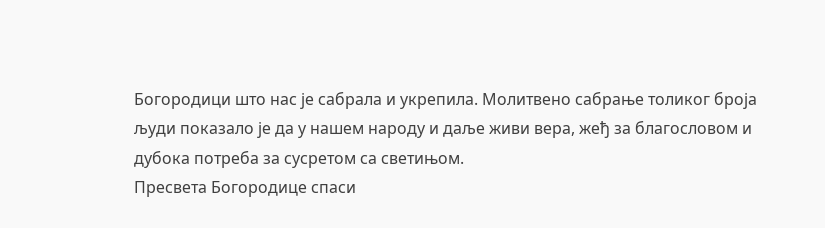Богородици што нас је сабрала и укрепила. Молитвено сабрање толиког броја људи показало је да у нашем народу и даље живи вера, жеђ за благословом и дубока потреба за сусретом са светињом.
Пресвета Богородице спаси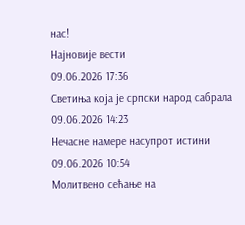нас!
Најновије вести
09.06.2026 17:36
Светиња која је српски народ сабрала
09.06.2026 14:23
Нечасне намере насупрот истини
09.06.2026 10:54
Молитвено сећање на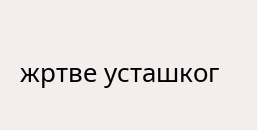жртве усташког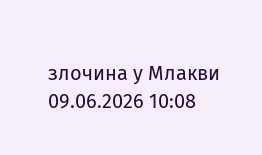злочина у Млакви
09.06.2026 10:08